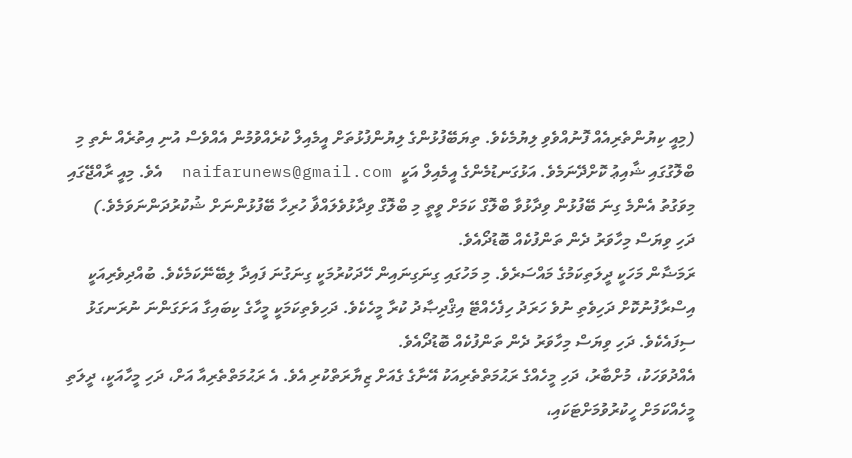(މިއީ ކިޔުންތެރިއެއް ފޮނުއްވެވި ލިޔުމެކެވެ. ތިޔަބޭފުޅުންގެ ލިޔުންފުޅުތަށް އީމެއިލް ކުރެއްވުމުން އެއްވެސް އުނި އިތުރެއް ނެތި މި ބްލޮގުގައި ޝާއިޢު ކޮށްދޭނަމެވެ. އަޅުގަނޑުމެންގެ އީމެއިލް އަކީ  naifarunews@gmail.com  އެވެ. މިއީ ރާއްޖޭގައި މިވަގުތު އެންމެ ގިނަ ބޭފުޅުން ވިދާޅުވާ ބްލޮގް ކަމަށް ވީތީ މި ބްލޮގް ވިދާޅުވެލައްޥާ ހުރިހާ ބޭފުޅުންނަށް ޝުކުރުދަންނަވަމެވެ.)
ދަހި ވިޔަސް މިހާވަރު ދެން ތަންފުކެއް ބޮޑުދޯއެވެ.
ރަމަޟާން މަހަކީ ދީލަތިކަމުގެ މައްސަރެވެ. މި މަހުގައި ގިނަގިނައިން ހޭދަކުރުމަކީ ގިނަގުނަ ފައިދާ ލިބޭނޭކަމެކެވެ. ބުއްދިވެރިއަކީ އިސްރާފުނުކޮށް ދަހިވެތި ނުވެ ހަރަދު ހިފެހެއްޓޭ އިޤްދިޞާދު ކުރާ މީހެކެވެ. ދަހިވެތިކަމަކީ މީހާގެ ކިބައިގާ އަށަގަންނަ ނުރަނގަޅު ސިފައެކެވެ. ދަހި ވިޔަސް މިހާވަރު ދެން ތަންފުކެއް ބޮޑުދޯއެވެ.
އެއްދުވަހަކު، މުށްބާރު، ދަހި މީހެއްގެ ރަޙުމަތްތެރިއަކު އޭނާގެ ގެއަށް ޒިޔާރަތްކުރި އެވެ. އެ ރަޙުމަތްތެރިއާ އަށް، ދަހި މީހާއަކީ، ދީލަތި މީހެއްކަމަށް ހީކުރުވުމަށްޓަކައި،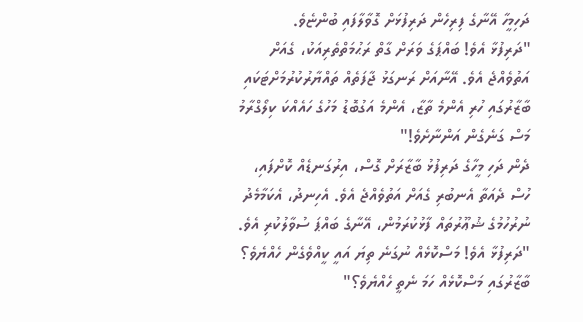ދަހިމީހާ އޭނާގެ ފިރިހެން ދަރިފުޅަށް ގޮވާލާފައި ބުންޏެވެ.
"ދަރިފުޅާ އެވެ! ބައްޕަގެ ވަރަށް ގާތް ރަޙުމަތްތެރިއަކު، ގެއަށް އަތުވެއްޖެ އެވެ. އޭނާއަށް ރަނގަޅު ޖާފަތެއް ތައްޔާރުކުރުމަށްޓަކައި ބާޒާރުގައި ހުރި އެންމެ ތާޒާ، އެންމެ އަގުބޮޑު މަހުގެ ހައެއްކަ ކިލޯގްރާމު މަސް ގަނެގެން އަންނާށެވެ!"
ދެން ދަހި މީހާގެ ދަރިފުޅު ބާޒާރަށް ގޮސް، އިރުގަނޑެއް ކޮށްފައި، ހުސް ދެއަތާ އެނބުރި ގެއަށް އަތުވެއްޖެ އެވެ. އެހިނދު، އެކަމާމެދު ނުރުހުމުގެ ޝުޢޫރުތައް ފާޅުކުރަމުން، އޭނާގެ ބައްޕަ ސުވާލުކުރި އެވެ.
"ދަރިފުޅާ އެވެ! މަސްކޮޅެއް ނުގަނެ ތިޔަ އައީ ކީއްވެގެން ހެއްޔެވެ؟ ބާޒާރުގައި މަސްކޮޅެއް ހަމަ ނެތީ ހެއްޔެވެ؟"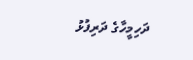ދަހިމީހާގެ ދަރިފުޅު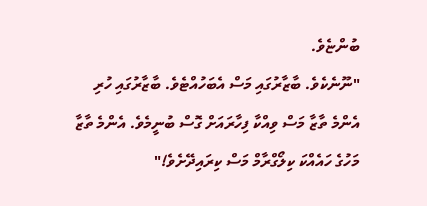ބުންޏެވެ.
"ނޫނެކެވެ. ބާޒާރުގައި މަސް އެބަހުއްޓެވެ. ބާޒާރުގައި ހުރި އެންމެ ތާޒާ މަސް ވިއްކާ ފިހާރައަށް ގޮސް ބުނީމެވެ. އެންމެ ތާޒާ މަހުގެ ހައެއްކަ ކިލޯގްރާމް މަސް ކިރައިދޭށެވެ!"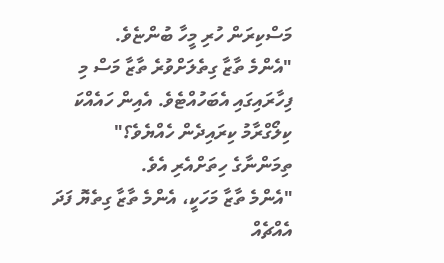މަސްކިރަން ހުރި މީހާ ބުންޏެވެ.
"އެންމެ ތާޒާ ގިތެލަށްވުރެ ތާޒާ މަސް މި ފިހާރައިގައި އެބަހުއްޓެވެ. އެއިން ހައެއްކަ ކިލޯގްރާމު ކިރައިދެން ހެއްޔެވެ؟"
ތިމަންނާގެ ހިތަށްއެރި އެވެ.
"އެންމެ ތާޒާ މަހަކީ، އެންމެ ތާޒާ ގިތެޔޮ ފަދަ އެއްޗެއް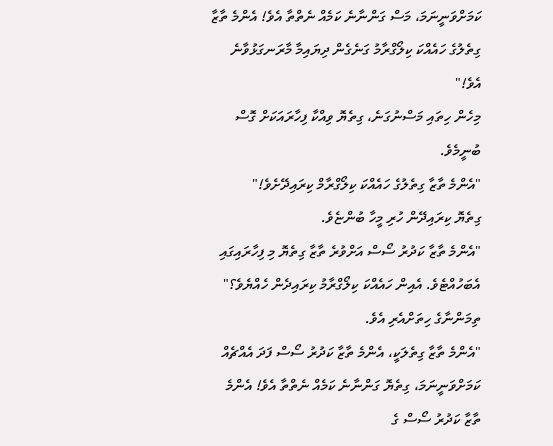ކަމަށްވަނީނަމަ، މަސް ގަންނާނެ ކަމެއް ނެތްތާ އެވެ! އެންމެ ތާޒާ ގިތެލުގެ ހައެއްކަ ކިލޯގްރާމު ގަނެގެން ދިޔައިމާ މާރަނގަޅުވާނެ އެވެ!"
މިހެން ހިތައި މަސްނުގަނެ، ގިތެޔޮ ވިއްކާ ފިހާރައަކަށް ގޮސް ބުނީމެވެ.
"އެންމެ ތާޒާ ގިތެލުގެ ހައެއްކަ ކިލޯގްރާމް ކިރައިދޭށެވެ!"
ގިތެޔޮ ކިރައިދޭން ހުރި މީހާ ބުންޏެވެ.
"އެންމެ ތާޒާ ކަދުރު ސޯސް އަށްވުރެ ތާޒާ ގިތެޔޮ މި ފިހާރައިގައި އެބަހުއްޓެވެ. އެއިން ހައެއްކަ ކިލޯގްރާމު ކިރައިދެން ހެއްޔެވެ؟"
ތިމަންނާގެ ހިތަށްއެރި އެވެ.
"އެންމެ ތާޒާ ގިތެލަކީ، އެންމެ ތާޒާ ކަދުރު ސޯސް ފަދަ އެއްޗެއް ކަމަށްވަނީނަމަ، ގިތެޔޮ ގަންނާނެ ކަމެއް ނެތްތާ އެވެ! އެންމެ ތާޒާ ކަދުރު ސޯސް ގެ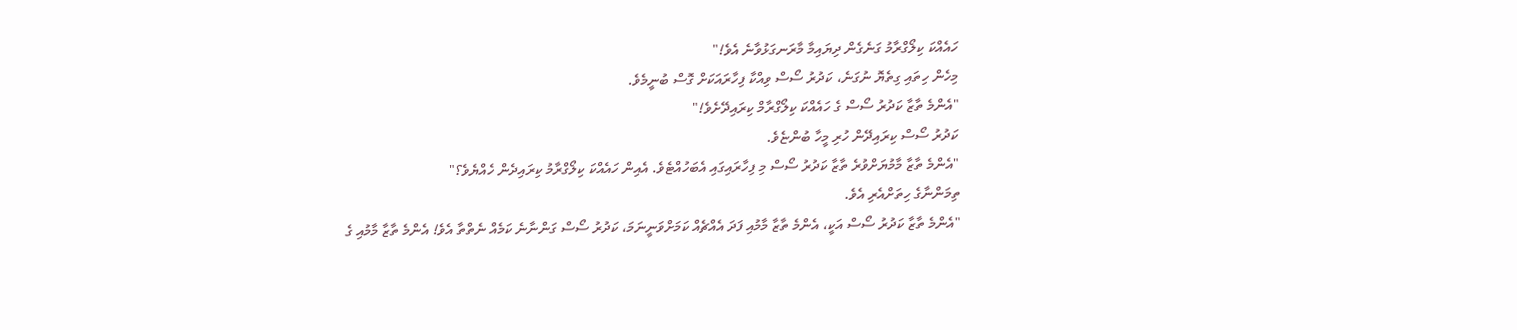ހައެއްކަ ކިލޯގްރާމު ގަނެގެން ދިޔައިމާ މާރަނގަޅުވާނެ އެވެ!"
މިހެން ހިތައި ގިތެޔޮ ނުގަނެ، ކަދުރު ސޯސް ވިއްކާ ފިހާރައަކަށް ގޮސް ބުނީމެވެ.
"އެންމެ ތާޒާ ކަދުރު ސޯސް ގެ ހައެއްކަ ކިލޯގްރާމް ކިރައިދޭށެވެ!"
ކަދުރު ސޯސް ކިރައިދޭން ހުރި މީހާ ބުންޏެވެ.
"އެންމެ ތާޒާ މާމުޔަށްވުރެ ތާޒާ ކަދުރު ސޯސް މި ފިހާރައިގައި އެބަހުއްޓެވެ. އެއިން ހައެއްކަ ކިލޯގްރާމު ކިރައިދެން ހެއްޔެވެ؟"
ތިމަންނާގެ ހިތަށްއެރި އެވެ.
"އެންމެ ތާޒާ ކަދުރު ސޯސް އަކީ، އެންމެ ތާޒާ މާމުއި ފަދަ އެއްޗެއް ކަމަށްވަނީނަމަ، ކަދުރު ސޯސް ގަންނާނެ ކަމެއް ނެތްތާ އެވެ! އެންމެ ތާޒާ މާމުއި ގެ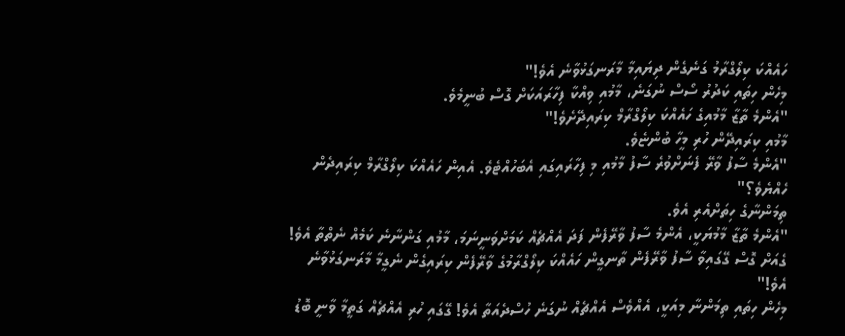ހައެއްކަ ކިލޯގްރާމު ގަނެގެން ދިޔައިމާ މާރަނގަޅުވާނެ އެވެ!"
މިހެން ހިތައި ކަދުރު ސޯސް ނުގަނެ، މާމުއި ވިއްކާ ފިހާރައަކަށް ގޮސް ބުނީމެވެ.
"އެންމެ ތާޒާ މާމުއިގެ ހައެއްކަ ކިލޯގްރާމް ކިރައިދޭށެވެ!"
މާމުއި ކިރައިދޭން ހުރި މީހާ ބުންޏެވެ.
"އެންމެ ސާފު ވާރޭ ފެނަށްވުރެ ސާފު މާމުއި މި ފިހާރައިގައި އެބަހުއްޓެވެ. އެއިން ހައެއްކަ ކިލޯގްރާމް ކިރައިދެން ހެއްޔެވެ؟"
ތިމަންނާގެ ހިތަށްއެރި އެވެ.
"އެންމެ ތާޒާ މާމުޔަކީ، އެންމެ ސާފު ވާރޭފެން ފަދަ އެއްޗެއް ކަމަށްވަނީނަމަ، މާމުއި ގަންނާނެ ކަމެއް ނެތްތާ އެވެ! ގެއަށް ގޮސް ގޭގައިވާ ސާފު ވާރޭފެން ތާނގީން ހައެއްކަ ކިލޯގްރާމުގެ ވާރޭފެން ކިރައިގެން ނެގީމާ މާރަނގަޅުވާނެ އެވެ!"
މިހެން ހިތައި ތިމަންނާ މިއަކީ، އެއްވެސް އެއްޗެއް ނުގަނެ ހުސްދެއަތާ އެވެ! ގޭގައި ހުރި އެއްޗެއް ގަތީމާ ވާނީ ބޮޑު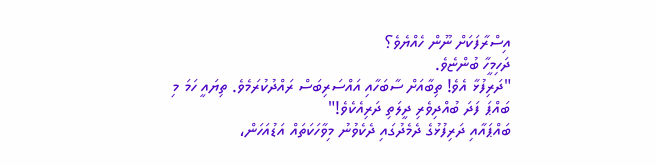އިސްރާފަކަށް ނޫން ހެއްޔެވެ؟
ދަހިމީހާ ބުންޏެވެ.
"ދަރިފުޅާ އެވެ! ތިބާއަށް ސާބަހާއި އައްސަރިބަސް ރައްދުކުރަމެވެ. ތިޔައީ ހަމަ މި ބައްޕަ ފަދަ ބުއްދިވެރި ދީލަތި ދަރިއެކެވެ!"
ބައްޕައާއި ދަރިފުޅުގެ ދެމެދުގައި ދެކެވުނު މިވާހަކަތައް އަޑުއަހަން،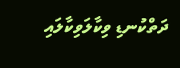ދަތްކުނޑި ވިކާލަވިކާލައި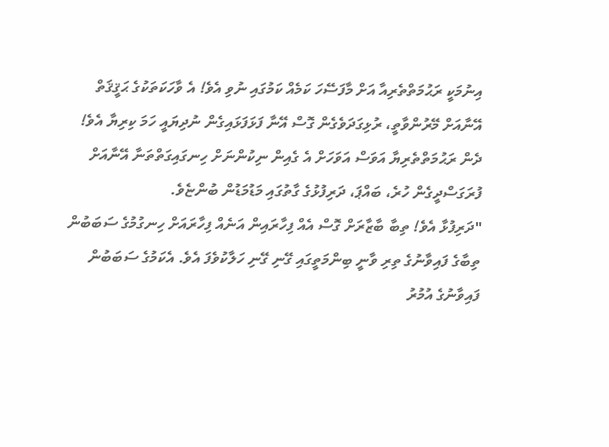އިނުމަކީ ރަޙުމަތްތެރިއާ އަށް މާފަސޭހަ ކަމެއް ކަމުގައި ނުވި އެވެ! އެ ވާހަކަތަކުގެ ޙަޤީޤަތް އޭނާއަށް މޭރުންވާތީ، ރުޅިގަދަވެގެން ގޮސް އޭނާ ފަޅަފަޅައިގެން ނުދިޔައީ ހަމަ ކިރިޔާ އެވެ! ދެން ރަޙުމަތްތެރިޔާ އަވަސް އަވަހަށް އެ ގެއިން ނިކުންނަށް ހިނގައިގަތްތަނާ އޭނާއަށް ފުރަގަސްދީގެން ހުރެ، ބައްޕަ، ދަރިފުޅުގެ ގާތުގައި މަޑުމަޑުން ބުންޏެވެ.
"ދަރިފުޅާ އެވެ! ތިބާ ބާޒާރަށް ގޮސް އެއް ފިހާރައިން އަނެއް ފިހާރައަށް ހިނގުމުގެ ސަބަބުން ތިބާގެ ފައިވާނުގެ ތިރި ވާނީ ބިންމަތީގައި ގޭނި ގޭނި ހަލާކުވެފަ އެވެ. އެކަމުގެ ސަބަބުން ފައިވާނުގެ އުމުރު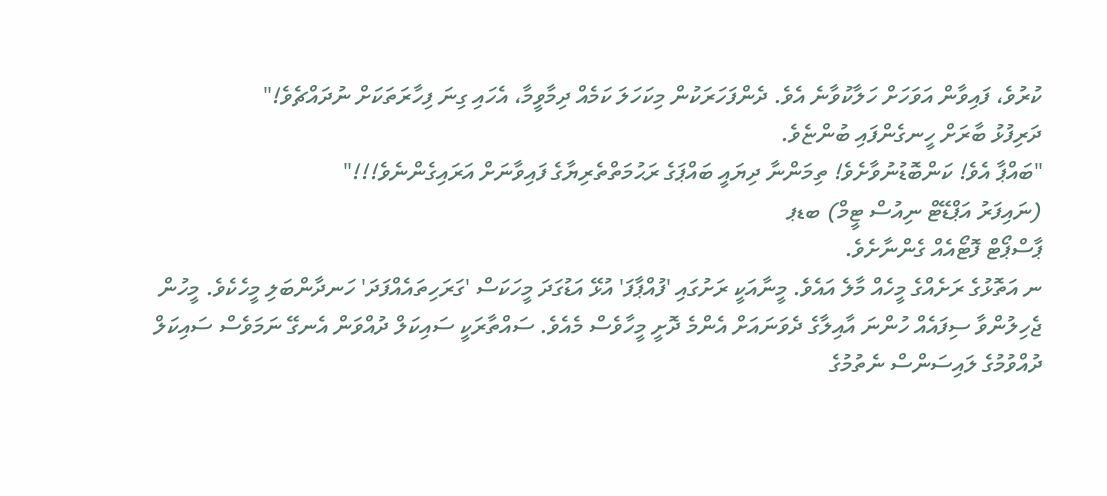ކުރުވެ، ފައިވާން އަވަހަށް ހަލާކުވާނެ އެވެ. ދެންފަހަރަކުން މިކަހަލަ ކަމެއް ދިމާވީމާ، އެހައި ގިނަ ފިހާރަތަކަށް ނުދައްޗެވެ!"
ދަރިފުޅު ބާރަށް ހީނގެންފައި ބުންޏެވެ.
"ބައްޕާ އެވެ! ކަންބޮޑުނުވާށެވެ! ތިމަންނާ ދިޔައީ ބައްޕަގެ ރަޙުމަތްތެރިޔާގެ ފައިވާނަށް އަރައިގެންނެވެ!!!"
(ނައިފަރު އަޕްޑޭޓް ނިއުސް ޓީމް) ބޑޕ
ޕާސްޕޯޓް ފޮޓޯއެއް ގެންނާށެވެ.
ނ އަތޮޅުގެ ރަށެއްގެ މީހެއް މާލެ އައެވެ. މީނާއަކީ ރަށުގައި 'ފުއްޕާފަ' އުޅޭ އަޑުގަދަ މީހަކަސް 'ގަރަހިތައެއްފަދަ' ހަނދާންބަލި މީހެކެވެ. މީހުން ޖެހިލުންވާ ސިފައެއް ހުންނަ އާއިލާގެ ދެވަނައަށް އެންމެ ދޮށީ މީހާވެސް މެއެވެ. ސައްތާރަކީ ސައިކަލް ދުއްވަން އެނގޭ ނަމަވެސް ސައިކަލް ދުއްވުމުގެ ލައިސަންސް ނެތުމުގެ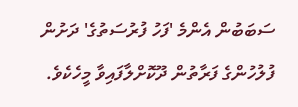ސަބަބުން އެންމެ 'ފަހު ފުރުސަތުގެ' ދަށުން ފުލުހުންގެ ފަރާތުން ދޫކޮށްލާފައިވާ މީހެކެވެ.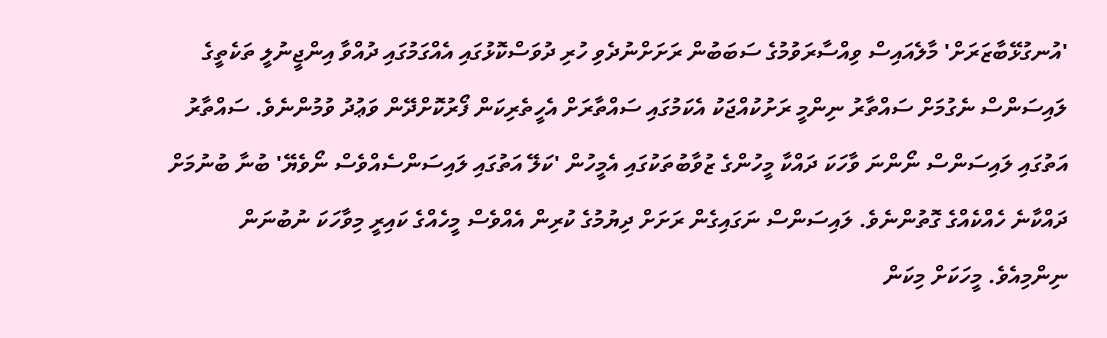'އުނގުޅޭބާޒަރަށް' މާލެއައިސް ވިއްސާރަވުމުގެ ސަބަބުން ރަށަށްނުދެވި ހުރި ދުވަސްކޮޅުގައި އެއްގަމުގައި ދުއްވާ އިންޖީނުލީ ތަކެތީގެ ލައިސަންސް ނެގުމަށް ސައްތާރު ނިންމީ ރަށުކުއްޖަކު އެކަމުގައި ސައްތާރަށް އެހީތެރިކަން ފޯރުކޮށްދޭން ވަޢުދު ވުމުންނެވެ. ސައްތާރު އަތުގައި ލައިސަންސް ނޯންނަ ވާހަކަ ދައްކާ މީހުންގެ ޒުވާބުތަކުގައި އެމީހުން 'ކަލޭ އަތުގައި ލައިސަންސެއްވެސް ނޯވެޔޭ' ބުނާ ބުނުމަށް ދައްކާނެ ހެއްކެއްގެ ގޮތުންނެވެ. ލައިސަންސް ނަގައިގެން ރަށަށް ދިޔުމުގެ ކުރިން އެއްވެސް މީހެއްގެ ކައިރީ މިވާހަކަ ނުބުނަން ނިންމިއެވެ. މީހަކަށް މިކަން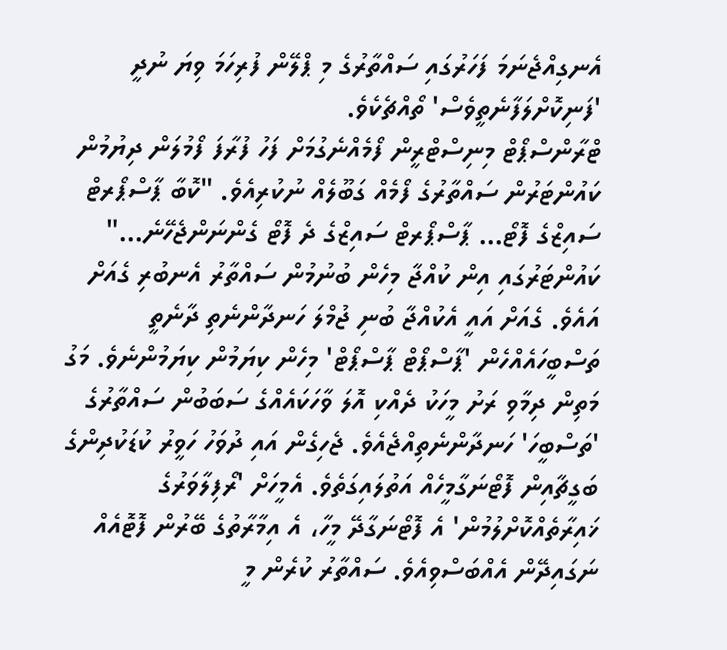އެނގިއްޖެނަމަ ފަހަރުގައި ސައްތާރުގެ މި ޕްލޭން ފުރިހަމަ ވިޔަ ނުދީ 'ފަނިކޮށްލަފާނެތީވެސް' ތޯއްޗެކެވެ.
ޓްރާންސްޕޯޓް މިނިސްޓްރީން ފޯމެއްނެގުމަށް ފަހު ފުރާފަ ފޯމުލަން ދިޔުމުން ކައުންޓަރުން ސައްތާރުގެ ފޯމެއް ގަބޫލެއް ނުކުރިއެވެ. "ކޮބާ ޕާސްޕޯރޓް ސައިޒްގެ ފޮޓޯ... ޕާސްޕޯރޓް ސައިޒްގެ ދެ ފޮޓޯ ގެންނަންޖެހޭނެ..." ކައުންޓަރުގައި އިން ކުއްޖާ މިހެން ބުނުމުން ސައްތާރު އެނބުރި ގެއަށް އައެވެ. ގެއަށް އައީ އެކުއްޖާ ބުނި ޖުމްލަ ހަނދާންނެތި ދާނެތީ ތަސްބީހައެއްހެން 'ޕާސްޕޯޓް ޕާސްޕޯޓް' މިހެން ކިޔަމުން ކިޔަމުންނެވެ. މަގު މަތިން ދިމާވި ރަށު މީހަކު ދެއްކި އޮލަ ވާހަކައެއްގެ ސަބަބުން ސައްތާރުގެ 'ތަސްބީހަ' ހަނދާންނެތިއްޖެއެވެ. ޖެހިގެން އައި ދުވަހު ހަވީރު ކުޑަކުދިންގެ ބަގީޗާއިން ފޮޓޯނަގާމީހެއް އަތުލައިގަތެވެ. އެމީހަށް 'ރޯފިލާވަރުގެ ޚައިރާތެއްކޮށްލުމުން' އެ ފޮޓޯނަގާދޭ މީހާ، އެ އިމާރާތުގެ ބޭރުން ފޮޓޮއެއް ނަގައިދޭން އެއްބަސްވިއެވެ. ސައްތާރު ކުރެން މީ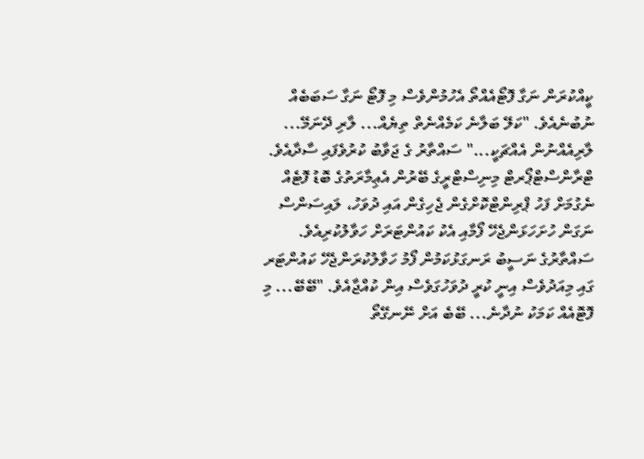ކީއްކުރަން ނަގާ ފޮޓޯއެއްތޯ އެހުމުންވެސް މި ފޮޓޯ ނަގާ ސަބަބެއް ނުބުނެއެވެ. "ކަލޭ ބަލާނެ ކަމެއްނެތް ތިޔެއް... ލާރި ދޭނަމޭ... ލާރިއެއްނުން އެއްޗަކީ..." ސައްތާރު ގެ ޖަވާބު ކުރުވެފައި ސާދާއެވެ.
ޓްރާންސްޓްޕޯރޓް މިނިސްޓްރީގެ ބޭރުން އެޢިމާރަތުގެ ބޮޑު ފޮޓެއް ނެގުމަށް ފަހު ޕްރިންޓްކޮށްގެން ޖެހިގެން އައި ދުވަހު، ލައިސަންސް ނަގަން ހުށަހަޅަންޖެހޭ ފޯމާއި އެކު ކައުންޓަރަށް ހަވާލުކުރިއެވެ. ސައްތާރުގެ ނަސީބު ރަނގަޅުކަމުން ފޯމު ހަވާލުކުރަންޖެހޭ ކައުންޓަރ ގައި މިއަދުވެސް އިނީ ކުރީ ދުވަހުގަވެސް އިން ކުއްޖާއެވެ. "ބޭބޭ... މި ފޮޓޮއެއް ކަމަކު ނުދާނެ... ބޭބެ އަށް ނޭނގޭތޯ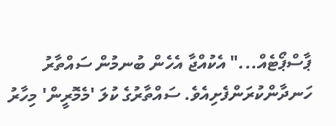ޕާސްޕޯޓެއް..." އެކުއްޖާ އެހެން ބުނމުން ސައްތާރު ހަނދާންކުރަންފެށިއެވެ. ސައްތާރުގެ ކުލަ 'މެމޮރީން' މިހާރު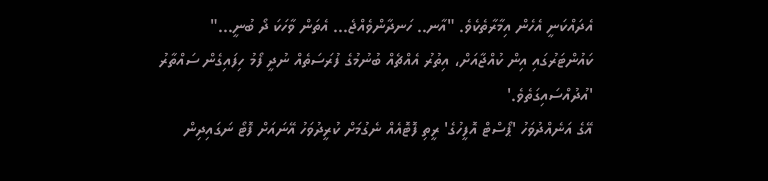އެދައްކަނީ އެހެން އިމާރާތެކެވެ. "އާނ.. ހަނދާންވެއްޖެ... އެތަން ވާހަކަ ދޯ ބުނީ..." ކައުންޓަރުގައި އިން ކުއްޖާއަށް، އިތުރު އެއްޗެއް ބުނުމުގެ ފުރަސަތެއް ނުދީ ފޯމު ހިފައިގެން ސައްތާރު 'އުދުއްސައިގަތެވެ.'
އޭގެ އަނެއްދުވަހު 'ޕޯސްޓް އޮފީހުގެ' ރީތި ފޮޓޮއެއް ނެގުމަށް ކުރީދުވަހު އޭނައަށް ފޮޓޯ ނަގައިދިން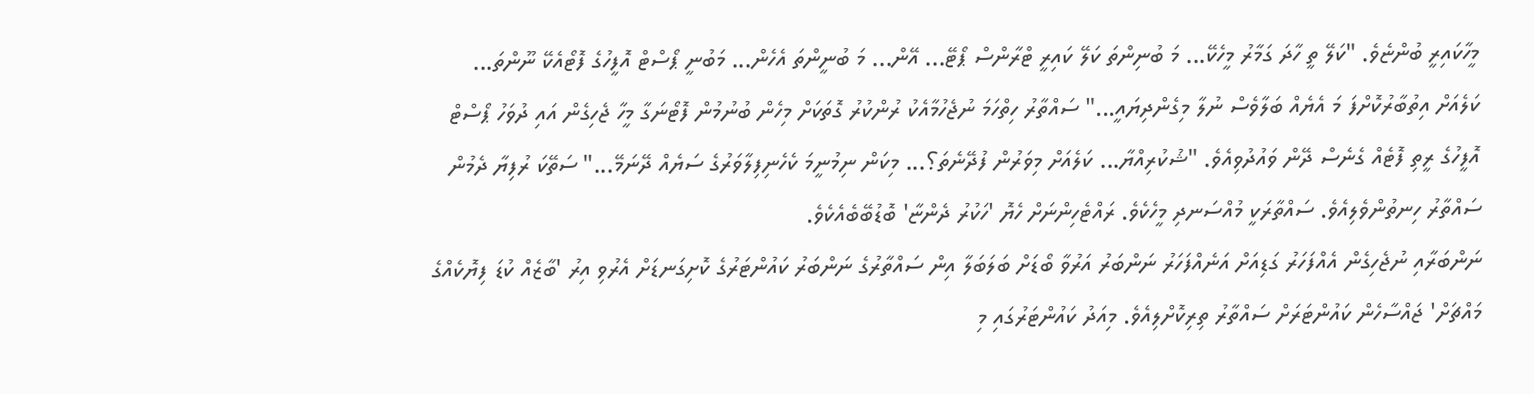މީހާކައިރީ ބުންޏެވެ. "ކަލޭ ތީ ހާދަ ގަމާރު މީހެކޭ... މަ ބުނިންތަ ކަލޭ ކައިރީ ޓްރާންސް ޕޯޓޭ... އޭން... މަ ބުނީންތަ އެހެން... މަބުނީ ޕޯސްޓް އޮފީހުގެ ފޮޓޯއެކޭ ނޫންތަ... ކަލެއަށް އިތުބާރުކޮށްފަ މަ އެޔެއް ބަލާވެސް ނުލާ މިގެންދިޔައީ..." ސައްތާރު ހިތްހަމަ ނުޖެހުމާއެކު ރުންކުރު ގޮތަކަށް މިހެން ބުނުމުން ފޮޓޯނަގާ މީހާ ޖެހިގެން އައި ދުވަހު ޕޯސްޓް އޮފީހުގެ ރީތި ފޮޓެއް ގެނެސް ދޭން ވައުދުވިއެވެ. "ޝުކުރިއްޔާ... ކަލެއަށް މިވަރުން ފުދޭނެތަ؟... މިކަން ނިމުނީމަ ކެހެނިފިލާވަރުގެ ސަޔެއް ދޭނަމޭ..." ސަތޭކަ ރުފިޔާ ދެމުން ސައްތާރު ހިނތުންވެލިއެވެ. ސައްތާރަކީ މުއްސަނދި މީހެކެވެ. ރައްޓެހިންނަށް ހެޔޮ 'ހަކުރު ދެންޏާ' ބޮޑުބޭބެއެކެވެ.
ނަންބަރާއި ނުޖެހިގެން އެއްފަހަރު ގަޑިއަށް އަނެއްފަހަރު ނަންބަރު އަރުވާ ބޯޑަށް ބަލަބަލާ އިން ސައްތާރުގެ ނަންބަރު ކައުންޓަރުގެ ކޮށިގަނޑަށް އެރުވި އިރު 'ބާޒެއް ކުޑަ ފިޔޮކެއްގެ މައްޗަށް' ޖައްސާހެން ކައުންޓަރަށް ސައްތާރު ތިރިކޮށްލިއެވެ. މިއަދު ކައުންޓަރުގައި މި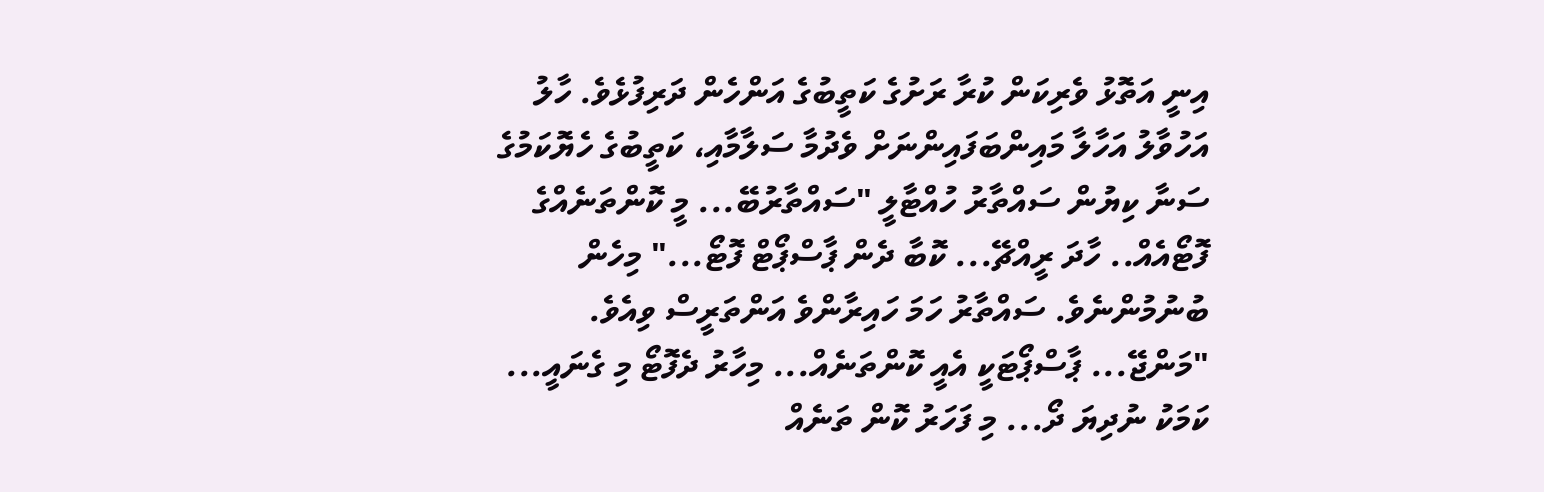އިނީ އަތޮޅު ވެރިކަން ކުރާ ރަށުގެ ކަތީބުގެ އަންހެން ދަރިފުޅެވެ. ހާލު އަހުވާލު އަހާލާ މައިންބަފައިންނަށް ވެދުމާ ސަލާމާއި، ކަތީބުގެ ހެޔޮކަމުގެ ސަނާ ކިޔުން ސައްތާރު ހުއްޓާލީ "ސައްތާރުބޭ... މީ ކޮންތަނެއްގެ ފޮޓޯއެއް.. ހާދަ ރީއްޗޭ... ކޮބާ ދެން ޕާސްޕޯޓް ފޮޓޯ..." މިހެން ބުނުމުންނެވެ. ސައްތާރު ހަމަ ހައިރާންވެ އަންތަރީސް ވިއެވެ.  "މަންޖޭ... ޕާސްޕޯޓަކީ އެއީ ކޮންތަނެއް... މިހާރު ދެފޮޓޯ މި ގެނައީ... ކަމަކު ނުދިޔަ ދޯ... މި ފަހަރު ކޮން ތަނެއް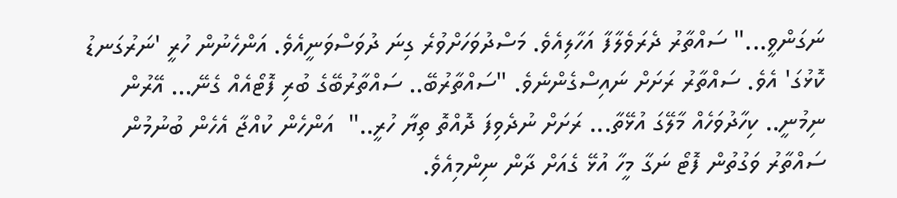ނަގަންވީ..." ސައްތާރު ދެރަވެލާފާ އަހާލިއެވެ. މަސްދުވަހަށްވުރެ ގިނަ ދުވަސްވަނީއެވެ. އަންހެނުން ހުރީ 'ނަރުގަނޑު ކޮޅުގަ' އެވެ. ސައްތާރު ރަށަށް ނައިސްގެންނެވެ. "ސައްތާރުބޭ.. ސައްތާރުބޭގެ ބުރި ފޮޓޯއެއް ގެނޭ... އޭރުން ނިމުނީ.. ކިހާދުވަހެއް މާލޭގަ އުޅޭތާ... ރަށަށް ނުދެވިފަ ދޮއްތޮ ތިޔާ ހުރީ.."  އަންހެން ކުއްޖާ އެހެން ބުނުމުން ސައްތާރު ވަގުތުން ފޮޓޯ ނަގާ މީހާ އުޅޭ ގެއަށް ދާން ނިންމިއެވެ.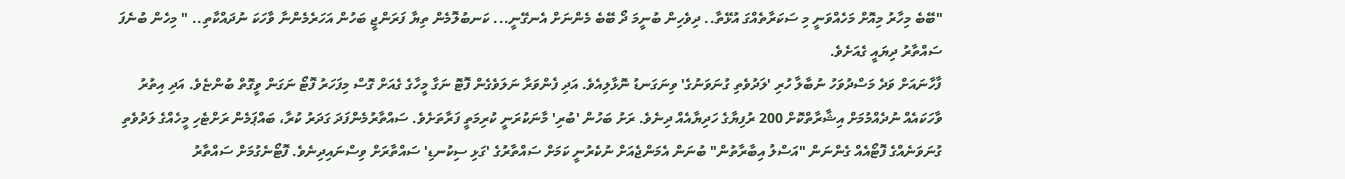"ބޭބެ މިހާރު މިއޮށް މަހެއްވަނީ މި ސަކަރާތެއްގަ އުޅޭތާ.. ދިވެހިން ބުނީމަ ދޯ ބޭބެ މެންނަށް އެނގޭނީ... ކަނބުލޮމެން ތިޔާ ފަރަންޖީ ބަހުން އަހަރެމެންނާ ވާހަކަ ނުދައްކާތި.. " މިހެން ބުނެފަ ސައްތާރު ދިޔައީ ގެއަށެވެ.
ފާހާނައަށް ވަދެ މަސްދުވަހު ނުބާލާ ހުރި 'ލަދުވެތި ގުނަވަނުގެ' ވިނަގަނޑު ނޮޅާލިއެވެ. އަދި ފެންވަރާ ނަލަވެގެން ފޮޓޮ ނަގާ މީހާގެ ގެއަށް ގޮސް މިފަހަރު ފޮޓޯ ނަގަން ވީގޮތް ބުންޏެވެ. އަދި އިތުރު ވާހަކައެއް ނުދެއްމުމަށް އިޝާރާތްކޮށް 200 ރުފިޔާގެ ހަދިޔާއެއް ދިނެވެ. ރަށު ބަހުން 'ބުރި' މާނަކުރަނީ ކުރިމަތީ ފަރާތަށެވެ. ސައްތާރުމެންފަދަ ގަދަރު ކުރާ، ބައްޕަމެން ރަށްޓެހި މީހެއްގެ ލަދުވެތި ގުނަވަނެއްގެ ފޮޓޯއެއް ގެންނަން "އަސްލު އިބާރާތުން" ބުނަން އެމަންޖެއަށް ނުކެރުނީ ކަމަށް ސައްތާރުގެ 'ގަޅި ސިކުނޑި' ސައްތާރަށް ވިސްނައިދިނެވެ. ފޮޓޯނެގުމަށް ސައްތާރު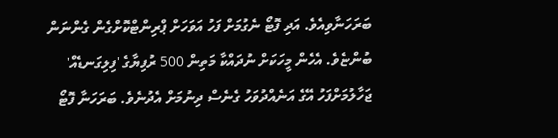ބަރަހަނާވިއެވެ. އަދި ފޮޓޯ ނެގުމަށް ފަހު އަވަހަށް ޕްރިންޓްކޮށްގެން ގެންނަން ބުންޏެވެ. އެހެން މީހަކަށް ނުދައްކާ މަތިން 500 ރުފިޔާގެ 'ފިލިގަނޑެއް' ޖަހާލުމަށްފަހު އޭގެ އަނެއްދުވަހު ގެނެސް ދިނުމަށް އެދުނެވެ. ބަރަހަނާ ފޮޓޯ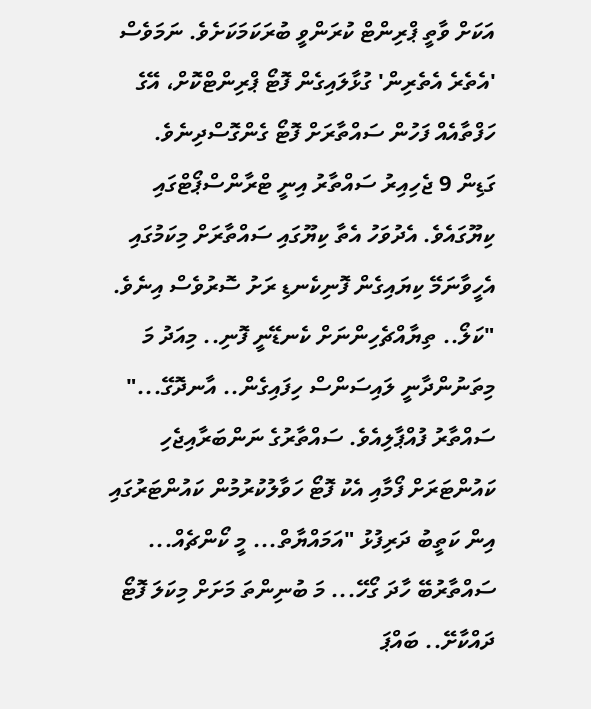އަކަށް ވާތީ ޕްރިންޓް ކުރަންވީ ބުރަކަމަކަށެވެ. ނަމަވެސް 'އެތެރެ އެތެރިން' ގުޅާލައިގެން ފޮޓޯ ޕްރިންޓްކޮށް، އޭގެ ހަފްތާއެއް ފަހުން ސައްތާރަށް ފޮޓޯ ގެންގޮސްދިނެވެ.
ގަޑިން 9 ޖެހިއިރު ސައްތާރު އިނީ ޓްރާންސްޕޯޓްގައި ކިޔޫގައެވެ. އެދުވަހު އެތާ ކިޔޫގައި ސައްތާރަށް މިކަމުގައި އެހީވާނަމޭ ކިޔައިގެން ފޮނިކެނޑި ރަށު ސޮރުވެސް އިނެވެ. "ކަލޯ.. ތިޔާއްޗެހިންނަށް ކެނޑޭނީ ފޮނި.. މިއަދު މަ މިތަނުންދާނީ ލައިސަންސް ހިފައިގެން.. އާނދޮގޭ..." ސައްތާރު ފުއްޕާލިއެވެ. ސައްތާރުގެ ނަންބަރާއިޖެހި ކައުންޓަރަށް ފޯމާއި އެކު ފޮޓޯ ހަވާލުކުރުމުން ކައުންޓަރުގައި އިން ކަތީބު ދަރިފުޅު "އަމައްޔާތް... މީ ކޯންޗެއް... ސައްތާރުބޭ ހާދަ ގޯހޭ... މަ ބުނިންތަ މަށަށް މިކަލަ ފޮޓޯ ދައްކާށޭ.. ބައްޕަ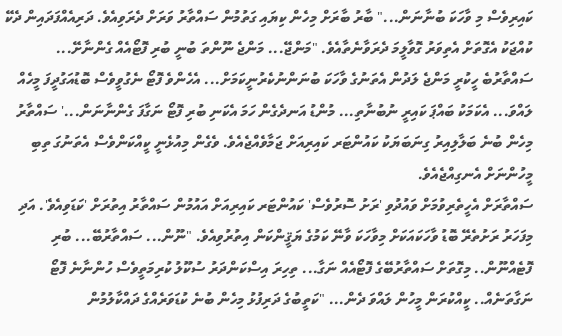ކައިރިވެސް މި ވާހަކަ ބުނާނަން..." ބާރު ބާރަށް މިހެން ކިޔައި ގަތުމުން ސައްތާރު ވަރަށް ދެރަވިއެވެ. ދަރިއެއްފަދައިން ދެކޭ ކުއްޖަކު އެގޮތަށް އެތިވަރު ގޮވާލީމަ ދެރަވާނެތާއެވެ. "މަންޖޭ... މަންޖެ ނޫންތަ ބުނީ ބުރި ފޮޓޯއެއް ގެންނާށޭ... ސައްތާރުބެ ހީކުރީ މަންޖެ ލަދުން އެތަނުގެ ވާހަކަ ބުނަންނުކެރުނީކަމަށް... އެހެންވެ ފޮޓޯ ނެގުވީވެސް ބޮޑުއަގުދީފަ މީހެއް ލައްވަ... އެކަމަކު ބައްޕަ ކައިރީ ނުބުނާތި... މުންޑު އަނދެގެން ހަމަ އެކަނި ބުރި ފޮޓޯ ނަގާފަ ގެންނާނަން...' ސައްތާރު މިހެން ބުނެ ބަލާލިއިރު ގިނަބަޔަކު ކައުންޓަރ ކައިރިއަށް ޖަމާވެއްޖެއެވެ. ވެގެން މިއުޅެނީ ކީއްކަންވެސް އެތަނުގަ ތިބި މީހުންނަށް އެނގިއްޖެއެވެ.
ސައްތާރަށް އެހީތެރިވުމަށް ވައުދުވި 'ރަށު ސޮރުވެސް' ކައުންޓަރ ކައިރިއަށް އައުމުން ސައްތާރު އިތުރަށް 'ކަޑަވިއެވެ'. އަދި މިފަހަރު ރަށުތެރޭ ބޮޑު ވާހަކައަކަށް މިވާހަކަ ވާނޭ ކަމުގެ ޔަޤީންކަން އިތުރުވިއެވެ. "ނޫން... ސައްތާރުބޭ... ބުރި ފޮޓެއްނޫން.. މިގޮތަށް ސައްތާރުބޭގެ ފޮޓޯއެއް ނަގާ... ތިހިރަ އިސްކަންދަރު ސުކޫލު ކުރިމަތީވެސް ހުންނާނެ ފޮޓޯ ނަގާތަނެއް.. ކީއްކުރަން މީހުން ލައްވަ ދެން... "ކަތީބުގެ ދަރިފުޅު މިހެން ބުނެ ކުޑަވަރެއްގެ ދައްކާލުމުން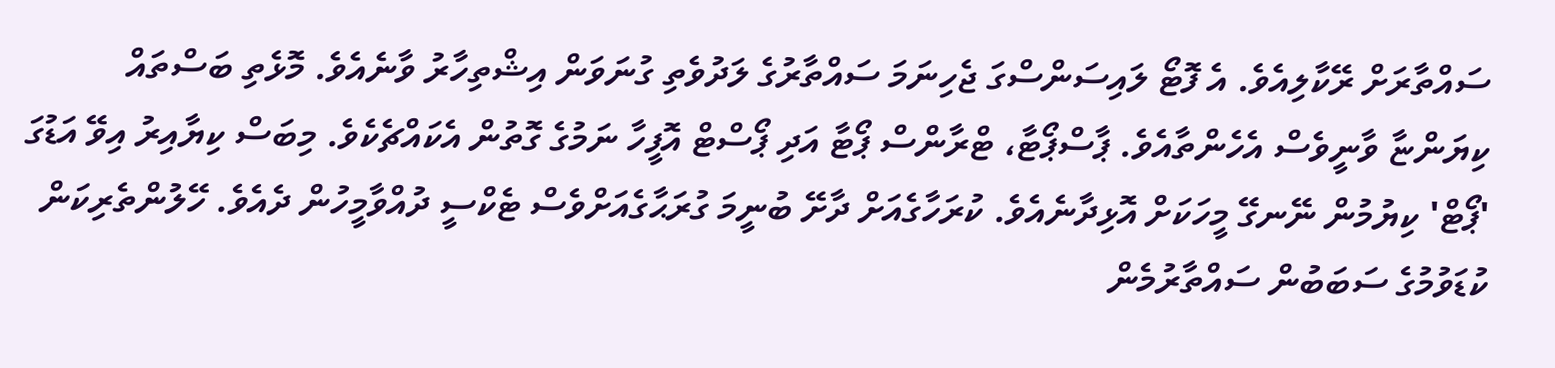ސައްތާރަށް ރޭކާލިއެވެ. އެ ފޮޓޯ ލައިސަންސްގަ ޖެހިނަމަ ސައްތާރުގެ ލަދުވެތި ގުނަވަން އިޝްތިހާރު ވާނެއެވެ. މޮޅެތި ބަސްތައް ކިޔަންޏާ ވާނީވެސް އެހެންތާއެވެ. ޕާސްޕޯޓާ، ޓްރާންސް ޕޯޓާ އަދި ޕޯސްޓް އޮފީހާ ނަމުގެ ގޮތުން އެކައްޗެކެވެ. މިބަސް ކިޔާއިރު އިވޭ އަޑުގަ 'ޕޯޓް' ކިޔުމުން ނޭނގޭ މީހަކަށް އޮޅިދާނެއެވެ. ކުރަހާގެއަށް ދާށޭ ބުނީމަ ގުރަޙާގެއަށްވެސް ޓެކްސީ ދުއްވާމީހުން ދެއެވެ. ހޭލުންތެރިކަން ކުޑަވުމުގެ ސަބަބުން ސައްތާރުމެން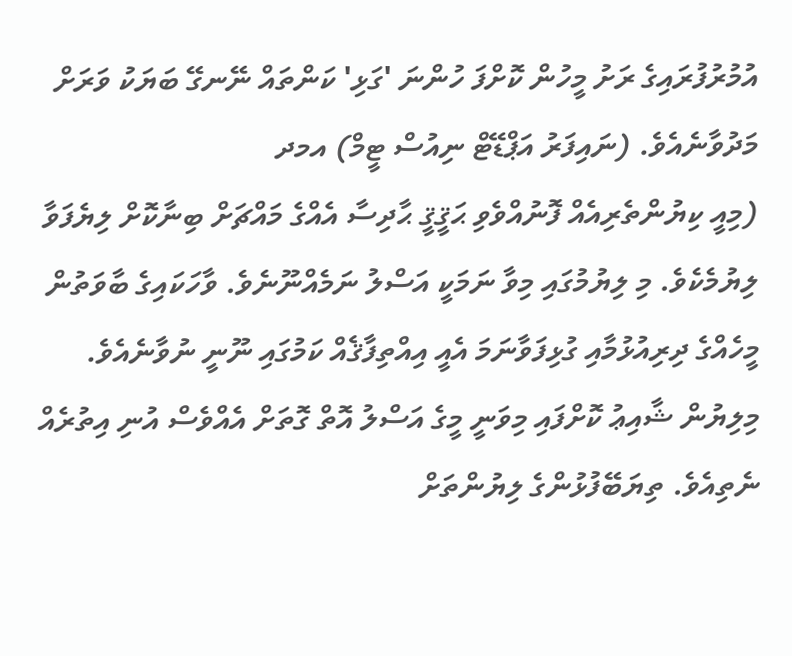އުމުރުފުރައިގެ ރަށު މީހުން ކޮށްފަ ހުންނަ 'ގަޅި' ކަންތައް ނޭނގޭ ބަޔަކު ވަރަށް މަދުވާނެއެވެ. (ނައިފަރު އަޕްޑޭޓް ނިއުސް ޓީމް) އމދ
(މިއީ ކިޔުންތެރިއެއް ފޮނުއްވެވި ޙަޤީޤީ ޙާދިސާ އެއްގެ މައްޗަށް ބިނާކޮށް ލިޔެފަވާ ލިޔުމެކެވެ. މި ލިޔުމުގައި މިވާ ނަމަކީ އަސްލު ނަމެއްނޫނެވެ. ވާހަކައިގެ ބާވަތުން މީހެއްގެ ދިރިއުޅުމާއި ގުޅިފަވާނަމަ އެއީ އިއްތިފާޤެއް ކަމުގައި ނޫނީ ނުވާނެއެވެ. މިލިޔުން ޝާއިޢު ކޮށްފައި މިވަނީ މީގެ އަސްލު އޮތް ގޮތަށް އެއްވެސް އުނި އިތުރެއް ނެތިއެވެ. ތިޔަބޭފުޅުންގެ ލިޔުންތަށް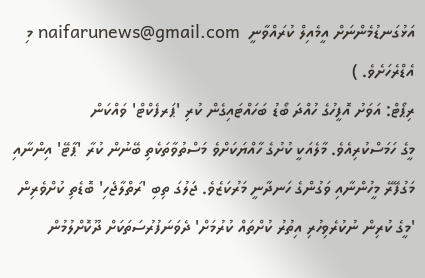އަޅުގަނޑުމެންނަށް އީމެއިލް ކުރައްވާނީ  naifarunews@gmail.com މި އެޑްރެހަށެވެ. )
ރިޕޯޓް: އަވަށު އޮފީހުގެ ހުއްދަ ބޯޑު ބަހައްޓައިގެން ކުރި 'ޕަރފެކްޓް' ވައްކަން
މީގެ ހަމަސްކުރިއެވެ. މާލެއަކީ ކުށުގެ ހާއްޔަކަށްވެ މަސްތުވާތަކެތި ބޭނުން ކުރާ 'ޕާޓޭ' އިންނާއި މަގުފޭރޭ މީހުންނާއި ވަގުންގެ ހަނދާނީ މަރުކަޒެވެ. ޖަލުގަ ތިބި 'ރަތްލާޖެހި' ބޮޑެތި ކުށްވެރިން 'މީގެ ކުރިން ނުކުރެވިހުރި އިތުރު ކުށްތައް ކުރުމަށް' ދެވަނަފުރުސަތަކަށް ދޫކޮށްލުމުން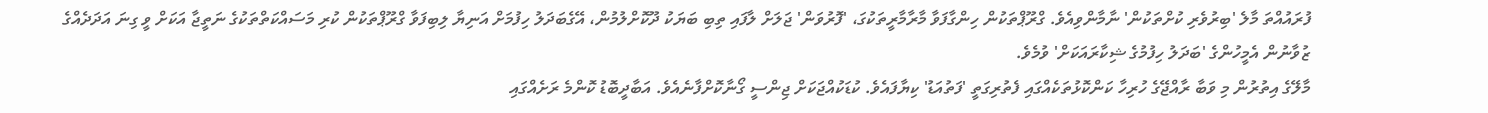ފުރައުއްތަ މާލެ 'ބިރުވެރި ކުށްތަކުން' ނާމާންވިއެވެ. ގްރޫޕްތަކުން ހިންގާފަވާ މާރާމާރީތަކުގަ، 'ފޮރުވަން' ޖަލަށް ލާފައި ތިބި ބަޔަކު ދޫކޮށްލުމުން، އޭގެބަދަލު ހިފުމަށް އަނިޔާ ލިބިފަވާ ގްރޫޕްތަކުން ކުރި މަސައްކަތްތަކުގެ ނަތީޖާ އަކަށް ވީ ގިނަ އަދަދެއްގެ ޒުވާނުން އެމީހުންގެ 'ބަދަލު ހިފުމުގެ ޝިކާރައަކަށް' ވުމެވެ.
މާލޭގެ އިތުރުން މި ވަބާ ރާއްޖޭގެ ހުރިހާ ކަންކޮޅުތަކެއްގައި ފެތުރިގަތީ 'ފަތުއަޑު' ކިޔާފައެވެ. ކުޑަކުއްޖަކަށް ޖިންސީ ގޯނާކޮށްފާނެއެވެ. އަބާދީބޮޑު ކޮންމެ ރަށެއްގައި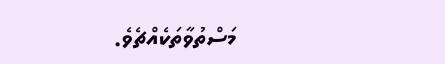މަސްތުވާތަކެއްޗެވެ.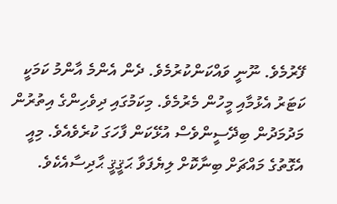ފޭރުމެވެ. ނޫނީ ވައްކަންކުރުމެވެ. ދެން އެންމެ އާންމު ކަމަކީ ކަޓަރު އެޅުމާއި މީހުން މެރުމެވެ. މިކަމުގައި ދިވެހިންގެ އިތުރުން މަދުމަދުން ބިދޭސީންވެސް އުޅޭކަން ފާހަގަ ކުރެވެއެވެ. މިއީ އެގޮތުގެ މައްޗަށް ބިނާކޮށް ލިޔެފަވާ ޙަޤީޤީ ޙާދިސާއެކެވެ.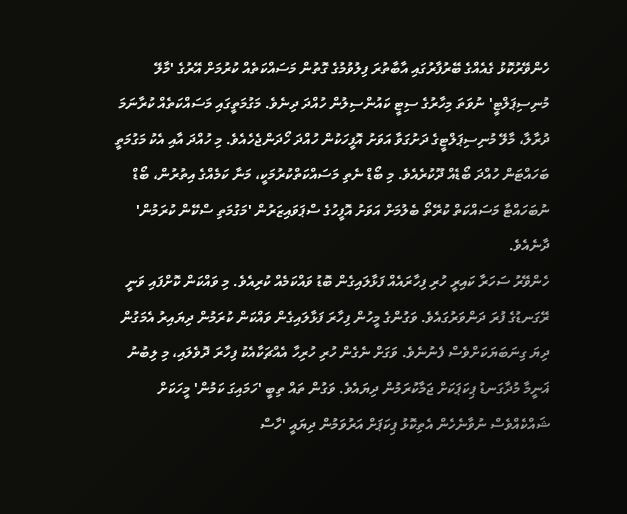ހެންވޭރުކޮޅު ގެއެއްގެ ބޭރުފާރުގައި އާބާތުރަ ފިލުވުމުގެ ގޮތުން މަސައްކަތެއް ކުރުމަށް އޭރުގެ 'މާލޭ މުނިސިޕަލްޓީ' ނުވަތަ މިހާރުގެ ސިޓީ ކައުންސިލުން ހުއްދަ ދިނެވެ. މަގުމަތީގައި މަސައްކަތެއް ކުރާނަމަ ދުރާލާ، މާލޭ މުނިސިޕަލްޓީގެ ދަށުގަވާ އަވަށު އޮފީހަކުން ހުއްދަ ހޯދަންޖެހެއެވެ. މި ހުއްދަ އާއި އެކު މަގުމަތީ ބަހައްޓަން ހުއްދަ ބޯޑެއް ދޫކުރެއެވެ. މި ބޯޑް ނެތި މަސައްކަތްކުރުމަކީ، މަނާ ކަމެއްގެ އިތުރުން، ބޯޑް ނުބަހައްޓާ މަސައްކަތް ކުރޭތޯ ބެލުމަށް އަވަށު އޮފީހުގެ ސްޕަވައިޒަރުން 'މަގުމަތި ސްކޭން ކުރަމުން' ދާނެއެވެ.
ހެންވޭރު ސަހަރާ ކައިރީ ހުރި ފިހާރައެއް ފަޅާލައިގެން ބޮޑު ވައްކަމެއް ކުރިއެވެ. މި ވައްކަން ކޮށްފައި ވަނީ ރޭގަނޑުގެ ފުރަ ދަންވަރުގައެވެ. ވަގުންގެ މީހުން ފިހާރަ ފަޅާލައިގެން ވައްކަން ކުރަމުން ދިޔައިރު އެމަގުން ދިޔަ ގިނަބަޔަކަށްވެސް ފެނުނެވެ. ވަގަށް ނެގެން ހުރި ހުރިހާ އެއްޗަކާއެކު ފިހާރަ ދޮވެލައި، މި ލިބުނު ޣަނީމާ މުދާގަނޑު ޕިކަޕަކަށް ޖަމާކުރަމުން ދިޔައެވެ. ވަގުން ތައް ތިބީ 'ހަމައިގަ ކަމުން' މީހަކަށް ޝައްކެއްވެސް ނުވާނެހެން އެތިކޮޅު ޕިކަޕަށް އަރުވަމުން ދިޔައީ 'ހާސް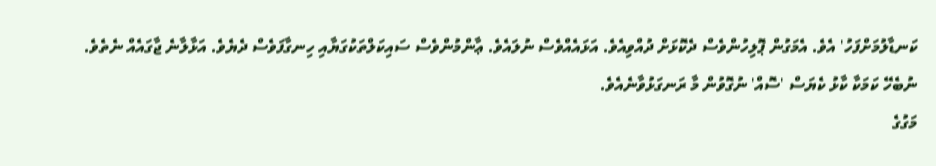ކަނޑާލުމަށްފަހު' އެވެ. އެމަގުން ޕޮލިހުންވެސް ދެކޮޅަށް ދުއްވިއެވެ. އަޅައެއްވެސް ނުލައެވެ. ޢާންމުންވެސް ސައިކަލްތަކުގަޔާއި ހިނގާފަވެސް ދެޔެވެ. އަޅާލާނެ ޖާގައެއް ނެތެވެ. ނުބެހޭ ކަމަކާ ކާޅު ކެޔަސް 'ސޮއް' ނުގޮވުން މާ ރަނގަޅުވާނެއެވެ.
މަގުގެ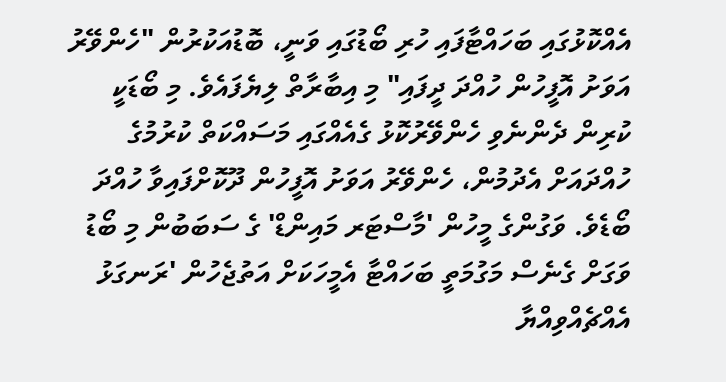އެއްކޮޅުގައި ބަހައްޓާފައި ހުރި ބޯޑުގައި ވަނީ، ބޮޑުއަކުރުން "ހެންވޭރު އަވަށު އޮފީހުން ހުއްދަ ދީފައި" މި އިބާރާތް ލިޔެފައެވެ. މި ބޯޑަކީ ކުރިން ދެންނެވި ހެންވޭރުކޮޅު ގެއެއްގައި މަސައްކަތް ކުރުމުގެ ހުއްދައަށް އެދުމުން، ހެންވޭރު އަވަށު އޮފީހުން ދޫކޮށްފައިވާ ހުއްދަ ބޯޑެވެ. ވަގުންގެ މީހުން 'މާސްޓަރ މައިންޑް' ގެ ސަބަބުން މި ބޯޑު ވަގަށް ގެނެސް މަގުމަތީ ބަހައްޓާ އެމީހަކަށް އަތުޖެހުން 'ރަނގަޅު އެއްޗެއްވިއްޔާ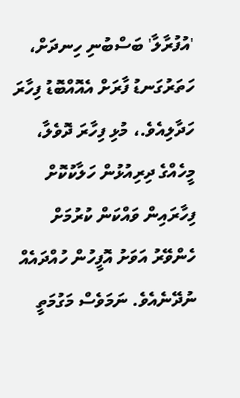'އުފުރާލާ' ބަސްބުނި ހިނދަށް، ހަތަރުގަނޑު ފާރަށް އެއޮއްބޮޑު ފިހާރަ ހަދާލިއެވެ.، މުޅި ފިހާރަ ދޮވެލާ، މީހެއްގެ ދިރިއުޅުން ހަލާކުކޮށް ފިހާރައިން ވައްކަން ކުރުމަށް ހެންވޭރު އަވަށު އޮފީހުން ހުއްދައެއް ނުދޭނެއެވެ. ނަމަވެސް މަގުމަތީ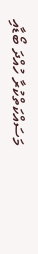މަސައްކަތްކުރާ ހުއްދަ ބޯޑާއި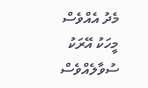މެދު އެއްވެސް މީހަކު އޭރަކު ސުވާލެއްވެސް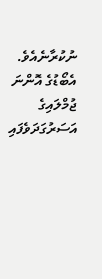ނުކުރާނެއެވެ. އެބޯޑުގެ އޮންނަ ޖުމްލައިގެ އަސަރުގަދަވެފައި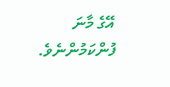އޭގެ މާނަ ފުންކަމުންނެވެ.